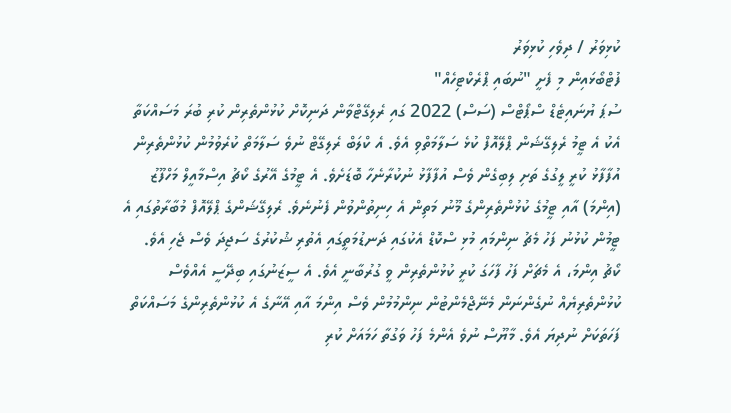ކުޅިވަރު / ދިވެހި ކުޅިވަރު
ފުޓްބޯޅައިން މި ފެށީ "ނުބައި ޕްރެކްޓިހެއް"
ސުޕަ ޔުނައިޓެޑް ސްޕޯޓްސް (ސަސް) 2022 ގައި ރެލިގޭޓްވާން ދަނިކޮށް ކުޅުންތެރިން ކުރި ބުރަ މަސައްކަތާ އެކު އެ ޓީމު ރެލިގޭޝަން ޕްލޭއޮފް ކުޅެ ސަލާމަތްވި އެވެ. އެ ކްލަބް ރެލިގޭޓް ނުވެ ސަލާމަތް ކުރެވުމުން ކުޅުންތެރިން އުފާފާޅު ކުރީ ލީގުގެ ތަށި ލިބިގެން ވެސް އުފާފާޅު ނުކުރާނެހާ ބޮޑަށެވެ. އެ ޓީމުގެ އޭރުގެ ކޯޗު އިސްމާއީލް މަހްފޫޒު (އިންމަ) އާއި ޓީމުގެ ކުޅުންތެރިންގެ މޫނު މަތިން އެ ހިނިތުންވުން ފެނުނެވެ. ރެލިގޭޝަންގެ ޕްލޭއޮފް މުބާރާތުގައި އެ ޓީމުން ކުޅުނު ފަހު މެޗު ނިންމައި މުޅި ސްކޮޑް އެކުގައި ދަނޑުމަތީގައި އެތުރި ޝުކުރުގެ ސަޖިދަ ވެސް ޖެހި އެވެ.
ކޯޗު އިންމަ، އެ މެޗަށް ފަހު ފާހަގަ ކުރީ ކުޅުންތެރިން ވީ ގުރުބާނީ އެވެ. އެ ސީޒަނުގައި ބިދޭސީ އެއްވެސް ކުޅުންތެރިޔެއް ނުގެންނަން މެނޭޖްމެންޓުން ނިންމުމުން ވެސް އިންމަ އާއި އޭނާގެ އެ ކުޅުންތެރިންގެ މަސައްކަތް ފަހަތަކަށް ނުދިޔަ އެވެ. މާޔޫސް ނުވެ އެންމެ ފަހު ވަގުތާ ހަމައަށް ކުރި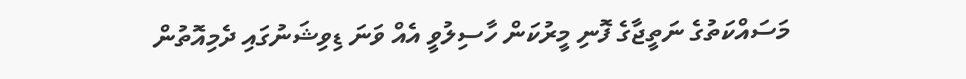މަސައްކަތުގެ ނަތީޖާގެ ފޮނި މީރުކަން ހާސިލުވީ އެއް ވަނަ ޑިވިޝަނުގައި ދެމިއޮތުން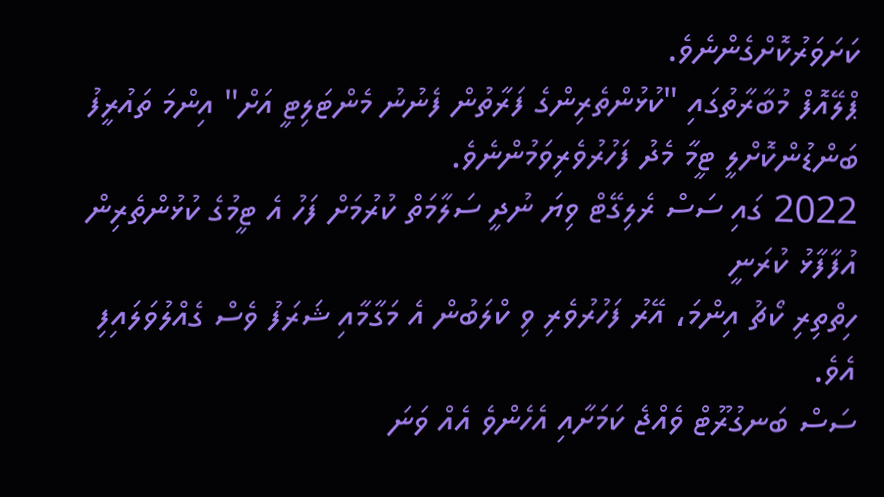ކަށަވަރުކޮށްގެންނެވެ.
ޕްލޭއޮފް މުބާރާތުގައި "ކުޅުންތެރިންގެ ފަރާތުން ފެނުނު މެންޓަލިޓީ އަށް" އިންމަ ތައުރީފު ބަންޑުންކޮށްލީ ޓީމާ މެދު ފަހުރުވެރިވަމުންނެވެ.
2022 ގައި ސަސް ރެލިގޭޓް ވިޔަ ނުދީ ސަލާމަތް ކުރުމަށް ފަހު އެ ޓީމުގެ ކުޅުންތެރިން އުފާފާޅު ކުރަނީ
ހިތްތިރި ކޯޗު އިންމަ، އޭރު ފަހުރުވެރި ވި ކްލަބުން އެ މަގާމާއި ޝަރަފު ވެސް ގެއްލުވަލައިފި އެވެ.
ސަސް ބަނގުރޫޓް ވެއްޖެ ކަމަށާއި އެހެންވެ އެއް ވަނަ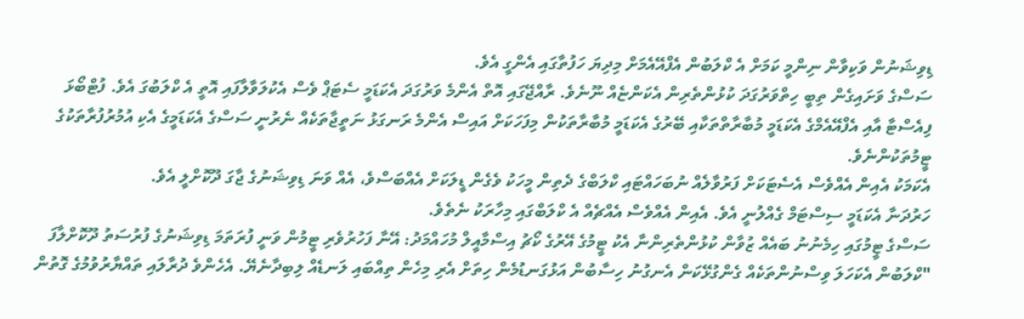ޑިވިޝަނުން ވަކިވާން ނިންމީ ކަމަށް އެ ކްލަބުން އެފްއޭއެމަށް މިދިޔަ ހަފުތާގައި އެންގީ އެވެ.
ސަސްގެ ވަށައިގެން ތިބީ ހިތްވަރުގަދަ ކުޅުންތެރިން އެކަންޏެއް ނޫނެވެ. ރާއްޖޭގައި އޮތް އެންމެ ވަރުގަދަ އެކަޑަމީ ސެޓަޕް ވެސް އެކުލަވާލާފައި އޮތީ އެ ކްލަބުގަ އެވެ. ފުޓްބޯޅަ ފިއެސްޓާ އާއި އެފްއޭއެމްގެ އެކަޑަމީ މުބާރާތްތަކާއި ބޭރުގެ އެކަޑަމީ މުބާރާތަކުން މިފަހަކަށް އައިސް އެންމެ ރަނގަޅު ނަތީޖާތަކެއް ނެރުނީ ސަސްގެ އެކަޑަމީގެ އެކި އުމުރުފުރާތަކުގެ ޓީމުތަކުންނެވެ.
އެކަމަކު އެއިން އެއްވެސް އެސެޓަކަށް ފަރުވާލެއް ނުބަހައްޓައި ކްލަބްގެ ދެތިން މީހަކު ވެގެން ޑީލަކަށް އެއްބަސްވެ، އެއް ވަނަ ޑިވިޝަނުގެ ޖާގަ ދޫކޮށްލީ އެވެ.
ހަރުދަނާ އެކަޑަމީ ސިސްޓަމް ގެއްލުނީ އެވެ. އެއިން އެއްވެސް އެއްޗެއް އެ ކްލަބްގައި މިހާރަކު ނެތެވެ.
ސަސްގެ ޓީމުގައި ހިމެނުނު ބައެއް ޒުވާން ކުޅުންތެރިންނާ އެކު ޓީމުގެ އޭރުގެ ކޯޗު އިސްމާއީލް މުހައްމަދު: އޭނާ ފަހުރުވެރި ޓީމުން ވަނީ ފުރަތަމަ ޑިވިޝަނުގެ ފުރުސަތު ދޫކޮށްލާފަ
"ކްލަބުން އެކަހަލަ ވިސްނުންތަކެއް ގެންގުޅޭކަން އެނގުނު ހިސާބުން އަޅުގަނޑުމެން ހިތަށް އެރި މިހެން ތިއްބައި ލަނޑެއް ލިބިދާނެޔޭ. އެހެންވެ ދުރާލައި ތައްޔާރުވުމުގެ ގޮތުން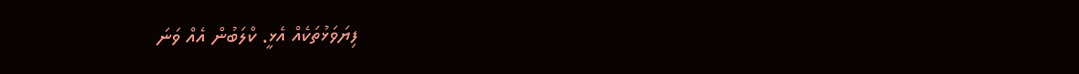ފިޔަވަޅުތަކެއް އެޅީ. ކްލަބުން އެއް ވަނަ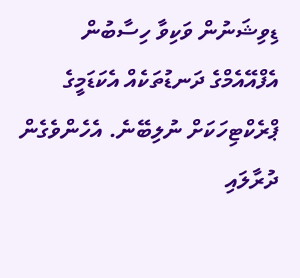ޑިވިޝަނުން ވަކިވާ ހިސާބުން އެފްއޭއެމްގެ ދަނޑުތަކެއް އެކަޑަމީގެ ޕްރެކްޓިހަކަށް ނުލިބޭނެ. އެހެންވެގެން ދުރާލައި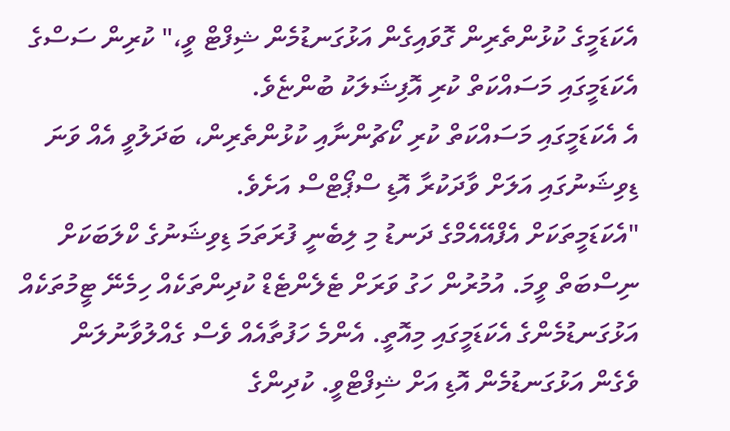އެކަޑަމީގެ ކުޅުންތެރިން ގޮވައިގެން އަޅުގަނޑުމެން ޝިފްޓް ވީ،" ކުރިން ސަސްގެ އެކަޑަމީގައި މަސައްކަތް ކުރި އޮފިޝަލަކު ބުންޏެވެ.
އެ އެކަޑަމީގައި މަސައްކަތް ކުރި ކޯޗުންނާއި ކުޅުންތެރިން، ބަދަލުވީ އެއް ވަނަ ޑިވިޝަނުގައި އަލަށް ވާދަކުރާ އޮޑި ސްޕޯޓްސް އަށެވެ.
"އެކަޑަމީތަކަށް އެފްއޭއެމްގެ ދަނޑު މި ލިބެނީ ފުރަތަމަ ޑިވިޝަނުގެ ކްލަބަކަށް ނިސްބަތް ވީމަ. އުމުރުން ހަގު ވަރަށް ޓެލެންޓެޑް ކުދިންތަކެއް ހިމެނޭ ޓީމުތަކެއް އަޅުގަނޑުމެންގެ އެކަޑަމީގައި މިއޮތީ. އެންމެ ހަފުތާއެއް ވެސް ގެއްލުވާނުލަން ވެގެން އަޅުގަނޑުމެން އޮޑި އަށް ޝިފްޓްވީ. ކުދިންގެ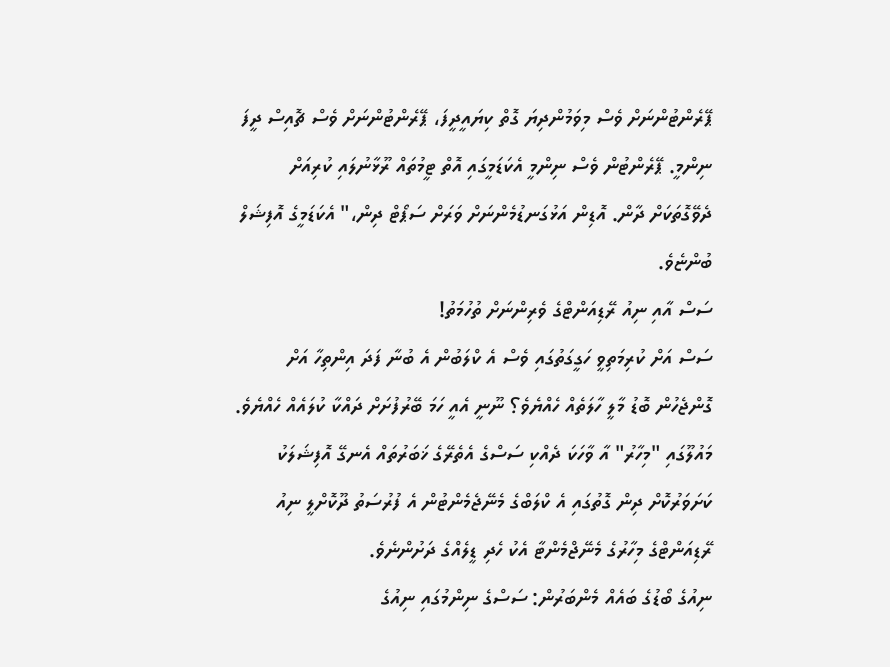ޕޭރެންޓުންނަށް ވެސް މިވަމުންދިޔަ ގޮތް ކިޔައީދީފަ، ޕޭރެންޓުންނަށް ވެސް ޗޮއިސް ދީފަ ނިންމީ. ޕޭރެންޓުން ވެސް ނިންމީ އެކަޑަމީގައި އޮތް ޓީމުތައް ރޫޅާނުލައި ކުރިއަށް ދެވޭގޮތަކަށް ދާން. އޮޑިން އަޅުގަނޑުމެންނަށް ވަރަށް ސަޕޯޓް ދިން،" އެކަޑަމީގެ އޮފިޝަލް ބުންޏެވެ.
ސަސް އާއި ނިއު ރޭޑިއަންޓްގެ ވެރިންނަށް ތުހުމަތު!
ސަސް އަށް ކުރިމަތިވީ ހަގީގަތުގައި ވެސް އެ ކްލަބުން އެ ބުނާ ފަދަ އިންތިހާ އަށް ގޮންޖެހުން ބޮޑު މާލީ ހާލަތެއް ހެއްޔެވެ؟ ނޫނީ އެއީ ހަމަ ބޭރުފުށަށް ދައްކާ ކުލައެއް ހެއްޔެވެ.
މައުލޫގައި "މިހާރު" އާ ވާހަކަ ދެއްކި ސަސްގެ އެތެރޭގެ ޚަބަރުތައް އެނގޭ އޮފިޝަލަކު ކަށަވަރުކޮށް ދިން ގޮތުގައި އެ ކްލަބްގެ މެނޭޖެމެންޓުން އެ ފުރުސަތު ދޫކޮށްލީ ނިއު ރޭޑިއަންޓްގެ މިހާރުގެ މެނޭޖްމެންޓާ އެކު ހެދި ޑީލެއްގެ ދަށުންނެވެ.
ނިއުގެ ބޯޑުގެ ބައެއް މެންބަރުން: ސަސްގެ ނިންމުގައި ނިއުގެ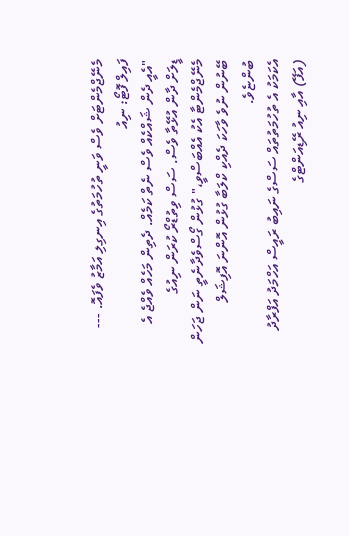މެނޭޖްމެންޓަށް ވެސް ވަނީ ތުހުމަތުގެ އިނގިލި އަމާޒު ވެފައޮ. --- ފައިލް ފޮޓޯ: ނިއު
"އެއީ ދެން ޝައްކެއް ވެސް ނެތް ކަމެއް. ދެތިން މަހެއް ވެއްޖެ އެ ޑީލަށް ދާން އުޅޭތާ ވެސް. ސަސް ވިތުޑްރޯ ކުރަން ނިއުގެ މެނޭޖްމެންޓާ އެކު އެއްބަސްވީ،" ގުޅުން ގޯސްވެދާނެތީ ނަން ޖަހަން ބޭނުން ނުވެ ވާހަކަ ދެއްކި ކްލަބާ ގުޅުން އޮންނަ އޮފިޝަލް ބުންޏެވެ.
އެކަމަކު އެ ތުހުމަތުތައް ސަސްގެ ނައިބު ރައީސް އަހްމަދު އަފްރާދު (އަފޭ) އާއި ނިއު ރޭޑިއަންޓްގެ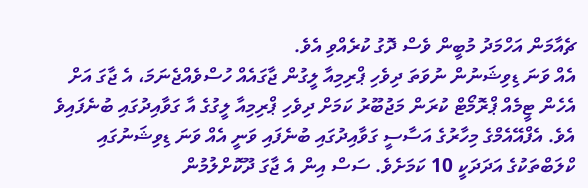ޗެއާމަން އަހްމަދު މުބީން ވެސް ދޮގު ކުރެއްވި އެވެ.
އެއް ވަނަ ޑިވިޝަނުން ނުވަތަ ދިވެހި ޕްރިމިއާ ލީގުން ޖާގައެއް ހުސްވެއްޖެނަމަ، އެ ޖާގަ އަށް އެހެން ޓީމެއް ޕްރޮމޯޓް ކުރަން މަޖުބޫރު ކަމަށް ދިވެހި ޕްރިމިއާ ލީގުގެ އާ ގަވާއިދުގައި ބުނެފައިވެ އެވެ. އެފްއޭއެމްގެ މިހާރުގެ އަސާސީ ގަވާއިދުގައި ބުނެފައި ވަނީ އެއް ވަނަ ޑިވިޝަނުގައި ކްލަބްތަކުގެ އަދަދަކީ 10 ކަމަށެވެ. ސަސް އިން އެ ޖާގަ ދޫކޮށްލުމުން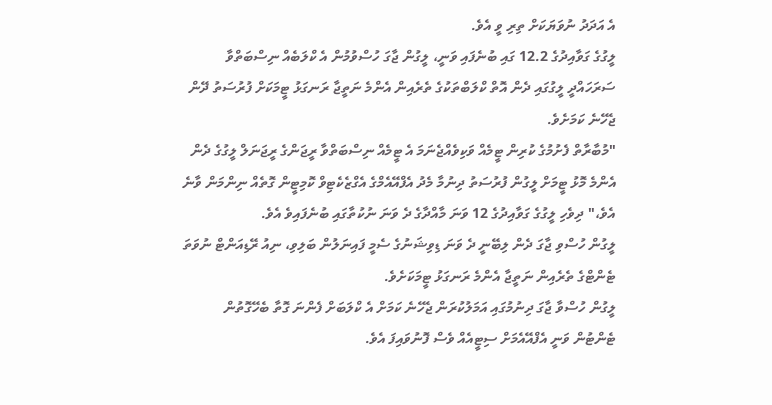އެ އަދަދު ނުވަޔަކަށް ތިރި ވީ އެވެ.
ލީގުގެ ގަވާއިދުގެ 12.2 ގައި ބުނެފައި ވަނީ، ލީގުން ޖާގަ ހުސްވުމުން އެ ކްލަބެއް ނިސްބަތްވާ ސަރަހައްދީ ލީގުގައި ދެން އޮތް ކްލަބްތަކުގެ ތެރެއިން އެންމެ ނަތީޖާ ރަނގަޅު ޓީމަކަށް ފުރުސަތު ދޭން ޖެހޭނެ ކަމަށެވެ.
"މުބާރާތް ފެށުމުގެ ކުރިން ޓީމެއް ވަކިވެއްޖެނަމަ އެ ޓީމެއް ނިސްބަތްވާ ރީޖަންގެ ރީޖަނަލް ލީގުގެ ދެން އެންމެ މޮޅު ޓީމަށް ލީގުން ފުރުސަތު ދިނުމާ މެދު އެފްއޭއެމްގެ އެގްޒެކެޓިވް ކޮމިޓީން ގޮތެއް ނިންމަން ވާނެ އެވެ،" ދިވެހި ލީގުގެ ގަވާއިދުގެ 12 ވަނަ މާއްދާގެ ދެ ވަނަ ނުކުތާގައި ބުނެފައިވެ އެވެ.
ލީގުން ހުސްވި ޖާގަ ދެން ލިބޭނީ ދެ ވަނަ ޑިވިޝަނުގެ ސެމީ ފައިނަލުން ބަލިވި، ނިއު ރޭޑިއަންޓް ނުވަތަ ޓެންޓްގެ ތެރެއިން ނަތީޖާ އެންމެ ރަނގަޅު ޓީމަކަށެވެ.
ލީގުން ހުސްވާ ޖާގަ ދިނުމުގައި އަމަލުކުރަން ޖެހޭނެ ކަމަށް އެ ކްލަބަށް ފެންނަ ގޮތާ ބެހޭގޮތުން ޓެންޓުން ވަނީ އެފްއޭއެމަށް ސިޓީއެއް ވެސް ފޮނުވައިފަ އެވެ.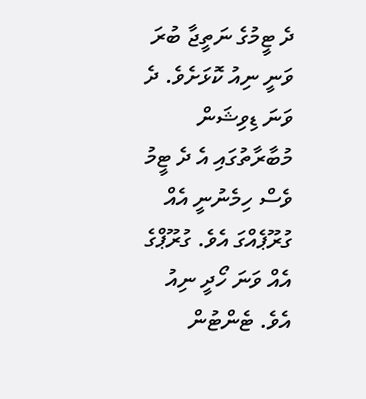ދެ ޓީމުގެ ނަތީޖާ ބުރަ ވަނީ ނިއު ކޮޅަށެވެ. ދެ ވަނަ ޑިވިޝަން މުބާރާތުގައި އެ ދެ ޓީމު ވެސް ހިމެނުނީ އެއް ގުރޫޕެއްގަ އެވެ. ގުރޫޕްގެ އެއް ވަނަ ހޯދީ ނިއު އެވެ. ޓެންޓުން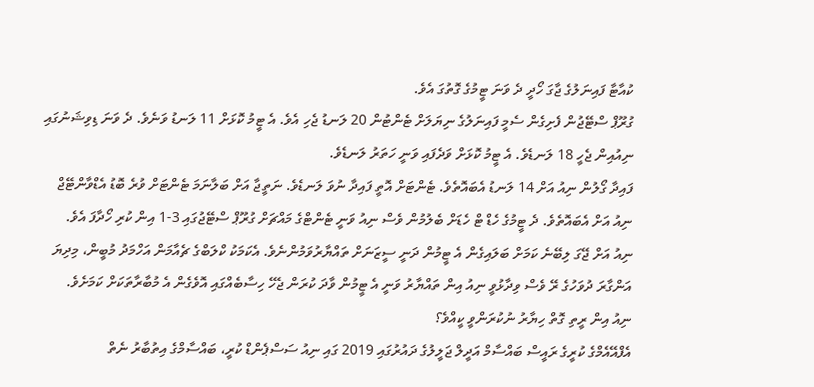ކުއާޓާ ފައިނަލުގެ ޖާގަ ހޯދީ ދެ ވަނަ ޓީމުގެ ގޮތުގަ އެވެ.
ގުރޫޕް ސްޓޭޖުން ފެށިގެން ސެމީ ފައިނަލުގެ ނިޔަލަށް ޓެންޓުން 20 ލަނޑު ޖެހި އެވެ. އެ ޓީމު ކޮޅަށް 11 ލަނޑު ވަނެވެ. ދެ ވަނަ ޑިވިޝަނުގައި ނިއުއިން ޖެހީ 18 ލަނޑެވެ. އެ ޓީމު ކޮޅަށް ވަދެފައި ވަނީ ހަތަރު ލަނޑެވެ.
ފައިދާ ގޯލުން ނިއު އަށް 14 ލަނޑު އެބައޮތެވެ. ޓެންޓަށް އޮތީ ފައިދާ ނުވަ ލަނޑެވެ. ނަތީޖާ އަށް ބަލާނަމަ ޓެންޓަށް ވުރެ ބޮޑު އެޑްވާންޓޭޖް ނިއު އަށް އެބައޮތެވެ. ދެ ޓީމުގެ ހެޑް ޓް ހެޑަށް ބެލުމުން ވެސް ނިއު ވަނީ ޓެންޓްގެ މައްޗަށް ގުރޫޕް ސްޓޭޖުގައި 3-1 އިން ކުރި ހޯދާފަ އެވެ.
ނިއު އަށް ޖޭގަ ލިބޭނެ ކަމަށް ބަލައިގެން އެ ޓީމުން ދަނީ ސީޒަނަށް ތައްޔާރުވަމުންނެވެ. އެކަމަކު ކްލަބްގެ ޗެއާމަން އަހްމަދު މުބީން، މިދިޔަ އަންގާރަ ދުވަހުގެ ރޭ ވެސް ވިދާޅުވީ ނިއު އިން ތައްޔާރު ވަނީ އެ ޓީމުން ވާދަ ކުރަން ޖެހޭ ހިސާބެއްގައި އޮވެގެން އެ މުބާރާތަކަށް ކަމަށެވެ.
ނިއު އިން ރީތި ގޮތް ހިޔާރު ނުކުރަންވީ ކީއްވެ؟
އެފްއޭއެމްގެ ކުރީގެ ރައީސް ބައްސާމް އަދީލް ޖަލީލުގެ ދައުރުގައި 2019 ގައި ނިއު ސަސްޕެންޑް ކުރީ، ބައްސާމްގެ އިތުބާރު ނެތް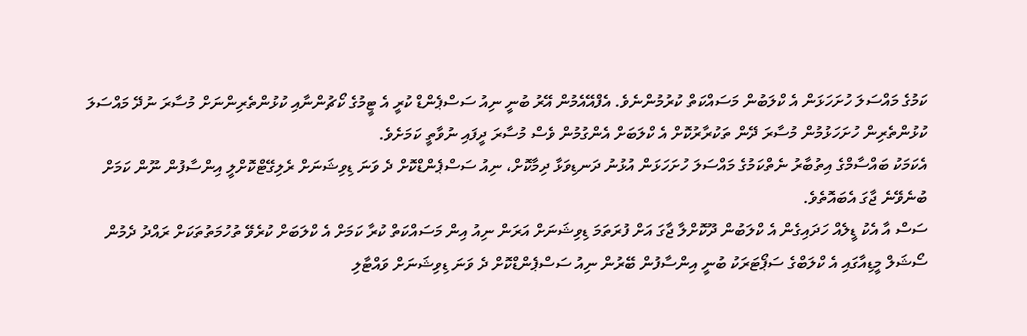ކަމުގެ މައްސަލަ ހުށަހަޅަން އެ ކްލަބުން މަސައްކަތް ކުރުމުންނެވެ. އެފްއޭއެމުން އޭރު ބުނީ ނިއު ސަސްޕެންޑް ކުރީ އެ ޓީމުގެ ކޯޗުންނާއި ކުޅުންތެރިންނަށް މުސާރަ ނުދޭ މައްސަލަ ކުޅުންތެރިން ހުށަހަޅުމުން މުސާރަ ދޭން ތަކުރާރުކޮށް އެ ކްލަބަށް އެންގުމުން ވެސް މުސާރަ ދީފައި ނުވާތީ ކަމަށެވެ.
އެކަމަކު ބައްސާމްގެ އިތުބާރު ނެތްކަމުގެ މައްސަލަ ހުށަހަޅަން އުޅުނު ދަނޑިވަޅާ ދިމާކޮށް، ނިއު ސަސްޕެންޑްކޮށް ދެ ވަނަ ޑިވިޝަނަށް ރެލިގޭޓްކޮށްލީ އިންސާފުން ނޫން ކަމަށް ބުނެވޭނެ ޖާގަ އެބައޮތެވެ.
ސަސް އާ އެކު ޑީލެއް ހަދައިގެން އެ ކްލަބުން ދޫކޮށްލާ ޖާގަ އަށް ފުރަތަމަ ޑިވިޝަނަށް އަރަން ނިއު އިން މަސައްކަތް ކުރާ ކަމަށް އެ ކްލަބަށް ކުރެވޭ ތުހުމަތުތަކަށް ރައްދު ދެމުން ސޯޝަލް މީޑިއާގައި އެ ކްލަބްގެ ސަޕޯޓަރަކު ބުނީ އިންސާފުން ބޭރުން ނިއު ސަސްޕެންޑްކޮށް ދެ ވަނަ ޑިވިޝަނަށް ވައްޓާލި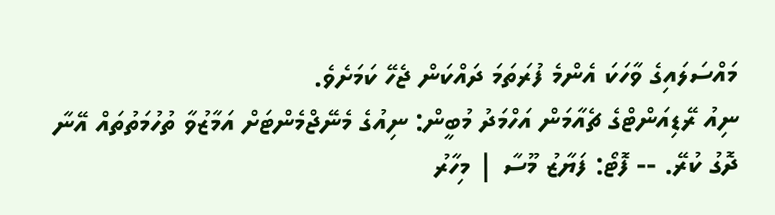މައްސަލައިގެ ވާހަކަ އެންމެ ފުރަތަމަ ދައްކަން ޖެހޭ ކަމަށެވެ.
ނިއު ރޭޑިއަންޓްގެ ޗެއާމަން އަހްމަދު މުބީން: ނިއުގެ މެނޭޖްމެންޓަށް އަމާޒުވާ ތުހުމަތުތައް އޭނާ ދޮގު ކުރޭ. -- ފޮޓޯ: ފަޔާޒު މޫސާ | މިހާރު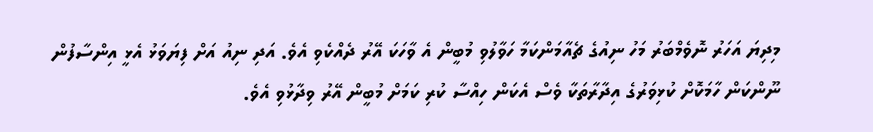މިދިޔަ އަހަރު ނޮވެމްބަރު މަހު ނިއުގެ ޗެއާމަންކަމާ ހަވާލުވި މުބީން އެ ވާހަކަ އޭރު ދެއްކެވި އެވެ. އަދި ނިއު އަށް ފިޔަވަޅު އެޅީ އިންސާފުން ނޫންކަން ހާމަކޮށް ކުޅިވަރުގެ އިދާރާތަކާ ވެސް އެކަން ހިއްސާ ކުރި ކަމަށް މުބީން އޭރު ވިދާޅުވި އެވެ.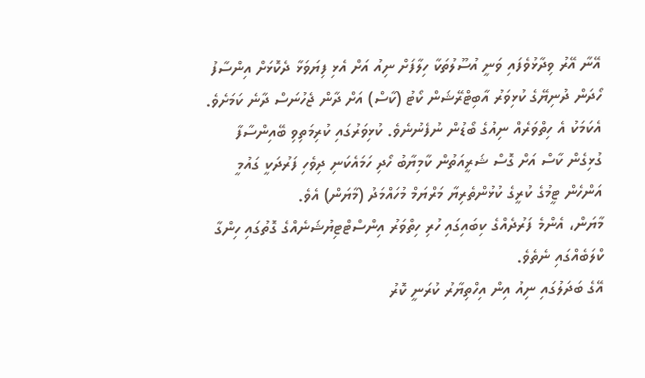އޭނާ އޭރު ވިދާޅުވެފައި ވަނީ އުސޫލުތަކާ ހިލާފަށް ނިއު އަށް އެޅި ފިޔަވަޅާ ދެކޮޅަށް އިންސާފު ހޯދަން ދުނިޔޭގެ ކުޅިވަރު އާބިޓްރޭޝަން ކޯޓު (ކާސް) އަށް ދާން ޖެހުނަސް ދާނެ ކަމަށެވެ.
އެކަމަކު އެ ހިތްވަރެއް ނިއުގެ ބޯޑުން ނުފެނުނެވެ. ކުޅިވަރުގައި ކުރިމަތިވި ބޭއިންސާފާ ގުޅިގެން ކާސް އަށް ގޮސް ޝަރީއަތުން ކާމިޔާބު ހޯދި ހަމައެކަނި ދިވެހި ފަރުދަކީ ގައުމީ އަންހެން ޓީމުގެ ކުރީގެ ކުޅުންތެރިޔާ މަރްޔަމް މުހައްމަދު (މާޔަން) އެވެ.
މާޔަން، އެންމެ ފަރުދެއްގެ ކިބައިގައި ހުރި ހިތްވަރު އިންސްޓްޓިޔުޝަނެއްގެ ގޮތުގައި ހިންގާ ކްލަބެއްގައި ނެތެވެ.
އޭގެ ބަދަލުގައި ނިއު އިން އިހްތިޔާރު ކުރަނީ ކޮރު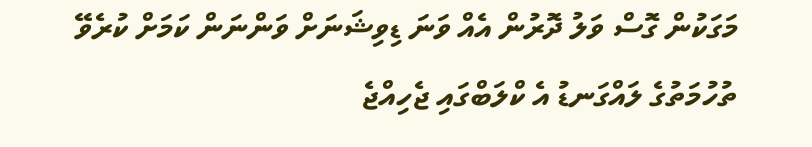މަގަކުން ގޮސް ވަލު ދޮރުން އެއް ވަނަ ޑިވިޝަނަށް ވަންނަން ކަމަށް ކުރެވޭ ތުހުމަތުގެ ލައްގަނޑު އެ ކްލަބްގައި ޖެހިއްޖެ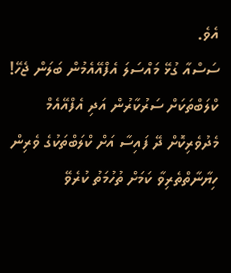އެވެ.
ސަސްއާ ގުޅޭ މައްސަލަ އެފްއޭއެމުން ބަލަން ޖެހޭ!
ކްލަބްތަކަށް ސަރުކާރުން އަދި އެފްއޭއެމް މެދުވެރިކޮށް ދޭ ފައިސާ އަށް ކްލަބްތަކުގެ ވެރިން ހިޔާނާތްތެރިވާ ކަމަށް ތުހުމަތު ކުރެވޭ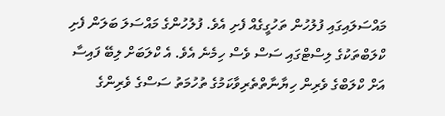މައްސަލައިގައި ފުލުހުން ތަހުގީގެއް ފެށި އެވެ. ފުލުހުންގެ މައްސަލަ ބަލަން ފެށި ކްލަބްތަކުގެ ލިސްޓްގައި ސަސް ވެސް ހިމެނެ އެވެ. އެ ކްލަބަށް ލިބޭ ފައިސާ އަށް ކްލަބްގެ ވެރިން ހިޔާނާތްތެރިވާކަމުގެ ތުހުމަތު ސަސްގެ ވެރިންގެ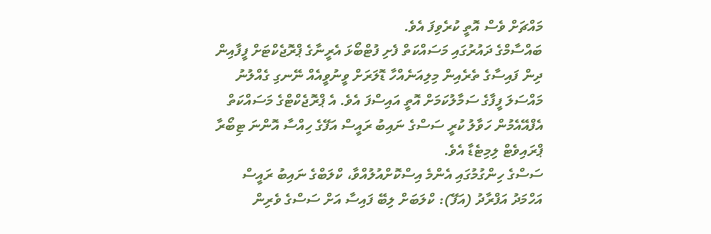މައްޗަށް ވެސް އޮތީ ކުރެވިފަ އެވެ.
ބައްސާމްގެ ދައުރުގައި މަސައްކަތް ފެށި ފުޓްބޯޅަ އެރީނާގެ ޕްރޮޖެކްޓަށް ފީފާއިން ދިން ފައިސާގެ ތެރެއިން މިލިއަނެއްހާ ޑޮލަރަށް ވީނުވީއެއް ނޭނގި ގެއްލުނު މައްސަލަ ފީފާގެ ސަމާލުކަމަށް އޮތީ އައިސްފަ އެވެ. އެ ޕްރޮޖެކްޓްގެ މަސައްކަތް އެފްއޭއެމުން ހަވާލު ކުރީ ސަސްގެ ނައިބު ރައީސް އަފޭގެ ހިއްސާ އޮންނަ ޓިބޯރާ ޕްރައިވެޓް ލިމިޓެޑާ އެވެ.
ސަސްގެ ހިންގުމުގައި އެންމެ އިސްކޮށްއުލުއްވާ، ކްލަބްގެ ނައިބު ރައީސް އަހްމަދު އަފްރާދު (އަފޭ): ކްލަބަށް ލިބޭ ފައިސާ އަށް ސަސްގެ ވެރިން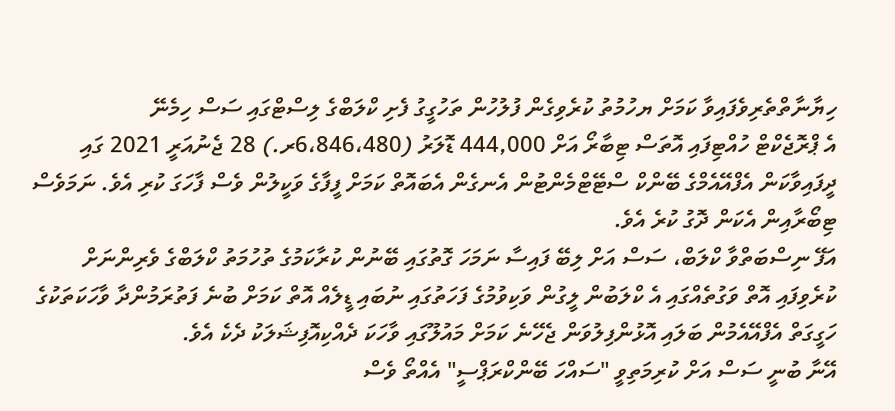ހިޔާނާތްތެރިވެފައިވާ ކަމަށް ޔހުމުތު ކުރެވިގެން ފުލުހުން ތަހުގީގު ފެށި ކްލަބްގެ ލިސްޓްގައި ސަސް ހިމެނޭ
އެ ޕްރޮޖެކްޓް ހުއްޓިފައި އޮތަސް ޓިބާރޯ އަށް 444,000 ޑޮލަރު (6،846،480ރ.) 28 ޖެނުއަރީ 2021 ގައި ދީފައިވާކަން އެފްއޭއެމްގެ ބޭންކް ސްޓޭޓްމެންޓުން އެނގެން އެބައޮތް ކަމަށް ފީފާގެ ވަކީލުން ވެސް ފާހަގަ ކުރި އެވެ. ނަމަވެސް ޓިބޯރާއިން އެކަން ދޮގު ކުރެ އެވެ.
އަފޭ ނިސްބަތްވާ ކްލަބް، ސަސް އަށް ލިބޭ ފައިސާ ނަމަހަ ގޮތުގައި ބޭނުން ކުރާކަމުގެ ތުހުމަތު ކްލަބްގެ ވެރިންނަށް ކުރެވިފައި އޮތް ވަގުތެއްގައި އެ ކްލަބުން ލީގުން ވަކިވުމުގެ ފަހަތުގައި ނުބައި ޑީލެއް އޮތް ކަމަށް ބުނެ ފަތުރަމުންދާ ވާހަކަތަކުގެ ހަގީގަތް އެފްއޭއެމުން ބަލައި އޮޅުންފިލުވަން ޖެހޭނެ ކަމަށް މައުލޫގައި ވާހަކަ ދެއްކިއޮފިޝަލަކު ދެކެ އެވެ.
އޭނާ ބުނީ ސަސް އަށް ކުރިމަތިވީ "ސައްހަ ބޭންކްރަޕްސީ" އެއްތޯ ވެސް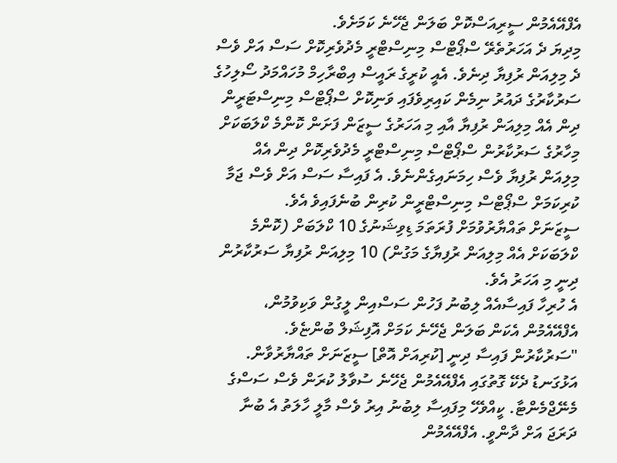އެފްއޭއެމުން ސީރިއަސްކޮށް ބަލަން ޖެހޭނެ ކަމަށެވެ.
މިދިޔަ ދެ އަހަރުތެރޭ ސްޕޯޓްސް މިނިސްޓްރީ މެދުވެރިކޮށް ސަސް އަށް ވެސް ދެ މިލިއަން ރުފިޔާ ދިނެވެ. އެއީ ކުރީގެ ރައީސް އިބްރާހިމް މުހައްމަދު ސޯލިހުގެ ސަރުކާރުގެ ދައުރު ނިމެން ކައިރިވެފައި ވަނިކޮށް ސްޕޯޓްސް މިނިސްޓަރީން ދިން އެއް މިލިއަން ރުފިޔާ އާއި މި އަހަރުގެ ސީޒަން ފަށަން ކޮންމެ ކްލަބަކަށް މިހާރުގެ ސަރުކާރުން ސްޕޯޓްސް މިނިސްޓްރީ މެދުވެރިކޮށް ދިން އެއް މިލިއަން ރުފިޔާ ވެސް ހިމަނައިގެންނެވެ. އެ ފައިސާ ސަސް އަށް ވެސް ޖަމާ ކުރިކަމަށް ސްޕޯޓްސް މިނިސްޓްރީން ކުރިން ބުނެފައިވެ އެވެ.
ސީޒަނަށް ތައްޔާރުވުމަށް ފުރަތަމަ ޑިވިޝަނުގެ 10 ކްލަބަށް (ކޮންމެ ކްލަބަކަށް އެއް މިލިއަން ރުފިޔާގެ މަގުން) 10 މިލިއަން ރުފިޔާ ސަރުކާރުން ދިނީ މި އަހަރު އެވެ.
އެ ހުރިހާ ފައިސާއެއް ލިބުނު ފަހުން ސަސްއިން ލީގުން ވަކިވުމުން، އެފްއޭއެމުން އެކަން ބަލަން ޖެހޭނެ ކަމަށް އޮފިޝަލް ބުންޏެވެ.
"ސަރުކާރުން ފައިސާ ދިނީ [ކުރިއަށް އޮތް] ސީޒަނަށް ތައްޔާރުވާން. އަޅުގަނޑު ދެކޭ ގޮތުގައި އެފްއޭއެމުން ޖެހޭނެ ސުވާލު ކުރަން ވެސް ސަސްގެ މެނޭޖްމެންޓާ. ކީއްވެހޭ މިފައިސާ ލިބުނު އިރު ވެސް މާލީ ހާލަތު އެ ބުނާ ދަރަޖަ އަށް ދާންވީ. އެފްއޭއެމުން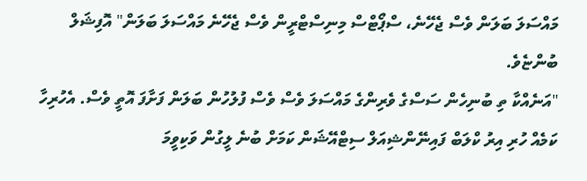މައްސަލަ ބަލަން ވެސް ޖެހޭނެ، ސްޕޯޓްސް މިނިސްޓްރީން ވެސް ޖެހޭނެ މައްސަލަ ބަލަން" އޮފިޝަލް ބުންޏެވެ.
"އަނެއްކާ ތި ބުނިހެން ސަސްގެ ވެރިންގެ މައްސަލަ ވެސް ވެސް ފުލުހުން ބަލަން ފަށާފަ އޮތީ ވެސް. އެހުރިހާ ކަމެއް ހުރި އިރު ކްލަބް ފައިނޭންޝިއަލް ސިޓްއޭޝަން ކަމަށް ބުނެ ލީގުން ވަކިވީމަ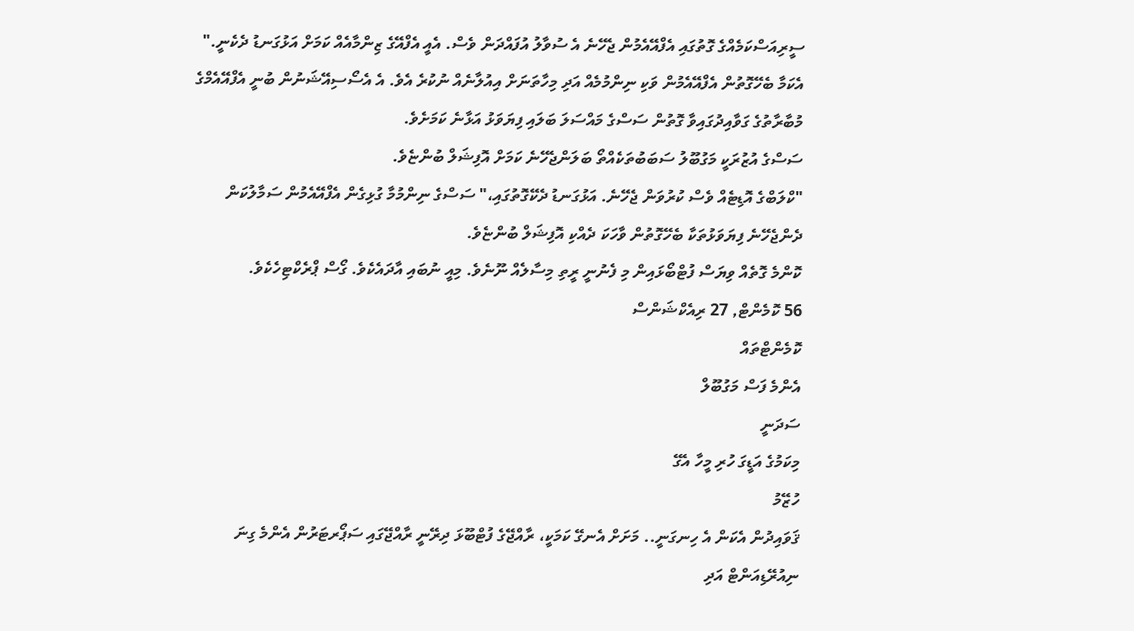ސީރިއަސްކަމެއްގެ ގޮތުގައި އެފްއޭއެމުން ޖެހޭނެ އެ ސުވާލު އުފައްދަން ވެސް. އެއީ އެފްއޭގެ ޒިންމާއެއް ކަމަށް އަޅުގަނޑު ދެކެނީ."
އެކަމާ ބެހޭގޮތުން އެފްއޭއެމުން ވަކި ނިންމުމެއް އަދި މިހާތަނަށް އިއުލާނެއް ނުކުރެ އެވެ. އެ އެސޯސިއޭޝަނުން ބުނީ އެފްއޭއެމްގެ މުބާރާތުގެ ގަވާއިދުގައިވާ ގޮތުން ސަސްގެ މައްސަލަ ބަލައި ފިޔަވަޅު އަޅާނެ ކަމަށެވެ.
ސަސްގެ އުޒުރަކީ މަގުބޫލު ސަބަބުތަކެއްތޯ ބަލަންޖެހޭނެ ކަމަށް އޮފިޝަލް ބުންޏެވެ.
"ކްލަބްގެ އޮޑިޓެއް ވެސް ކުރުވަން ޖެހޭނެ. އަޅުގަނޑު ދެކޭގޮތުގައި،" ސަސްގެ ނިންމުމާ ގުޅިގެން އެފްއޭއެމުން ސަމާލުކަން ދެންޖެހޭނެ ފިޔަވަޅުތަކާ ބެހޭގޮތުން ވާހަކަ ދެއްކި އޮފިޝަލް ބުންޏެވެ.
ކޮންމެ ގޮތެއް ވިޔަސް ފުޓްބޯޅައިން މި ފެނުނީ ރީތި މިސާލެއް ނޫނެވެ. މިއީ ނުބައި އާދައެކެވެ. ގޯސް ޕްރެކްޓިހެކެވެ.
56 ކޮމެންޓް, 27 ރިއެކްޝަންސް
ކޮމެންޓްތައް
އެންމެ ފަސް މަގުބޫލް
ސަދަނީ
މިކަމުގެ އަޑީގަ ހުރި މީހާ އެގޭ
ހުޒޭމު
ޤަވައިދުން އެކަން އެ ހިނގަނީ.. މަށަށް އެނގޭ ކަމަކީ، ރާއްޖޭގެ ފުޓްބޫޅަ ދިރޭނީ ރާއްޖޭގައި ސަޕޯރޓަރުން އެންމެ ގިނަ ނިއުރޭޑިއަންޓް އަދި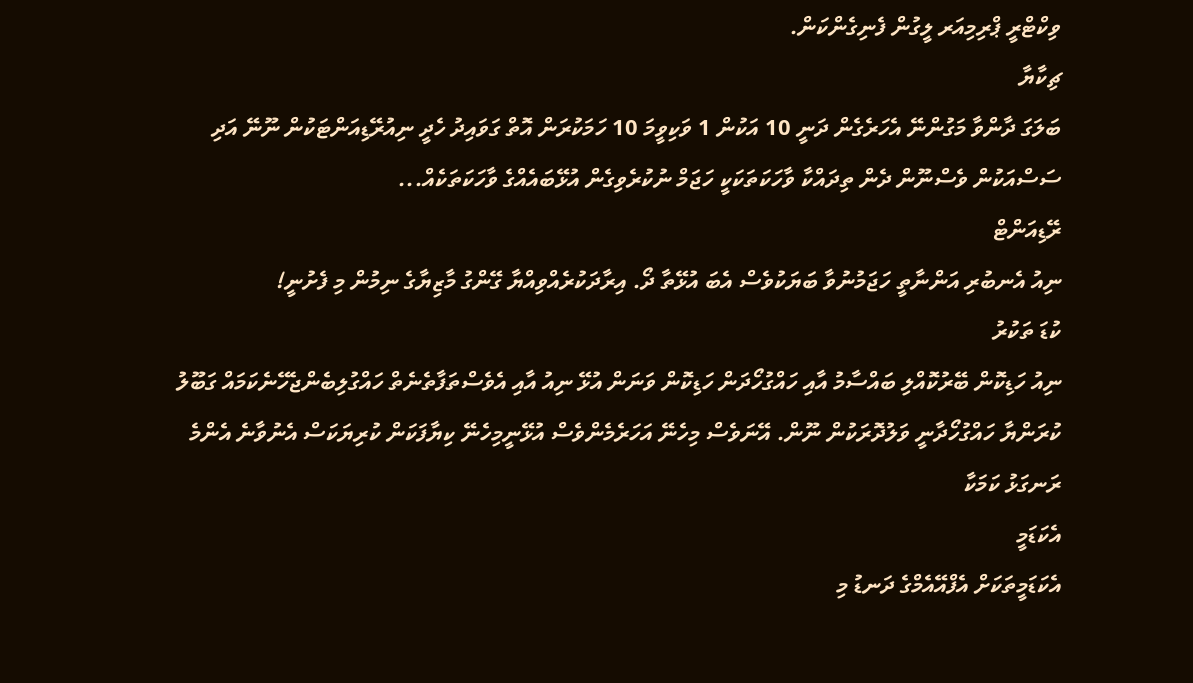ވިކްޓްރީ ޕްރިމިއަރ ލީގުން ފެނިގެންކަން.
ޗިކާޔާ
ބަލަގަ ދާންވާ މަގުންނޭ އެހަރެގެން ދަނީ 10 އަކުން 1 ވަކިވީމަ 10 ހަމަކުރަން އޮތް ގަވައިދު ހެދީ ނިއުރޭޑިއަންޓަކުން ނޫނޭ އަދި ސަސްއަކުން ވެސްނޫން ދެން ތިދައްކާ ވާހަކަތަކަކީ ހަޖަމް ނުކުރެވިގެން އުޅޭބައެއްގެ ވާހަކަތަކެއް...
ރޭޑިއަންޓް
ނިއު އެނބުރި އަންނާތީ ހަޖަމުނުވާ ބަޔަކުވެސް އެބަ އުޅޭތާ ދޯ. އިރާދަކުރެއްވިއްޔާ ގޭންގު މާޒިޔާގެ ނިމުން މި ފެށުނީ!
ކުޑަ ތަކުރު
ނިއު ހަޑިކޮން ބޭރުކޮއްލި ބައްސާމު އާއި ހައްގުހޯދަން ހަޑިކޮން ވަނަން އުޅޭ ނިއު އާއި އެވެސްތަފާތެނެތް ހައްގުލިބެންޖެހޭނެކަމައް ގަބޫލު ކުރަންޔާ ހައްގުހޯދާނީ ވަލުދޮރަކުން ނޫން. އޭނަވެސް މިހެނޭ އަހަރެމެންވެސް އުޅޭނީމިހެނޭ ކިޔާފަކަން ކުރިޔަކަސް އެނުވާނެ އެންމެ ރަނގަޅު ކަމަކާ
އެކަޑަމީ
އެކަޑަމީތަކަށް އެފްއޭއެމްގެ ދަނޑު މި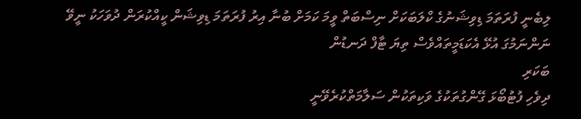ލިބެނީ ފުރަތަމަ ޑިވިޝަނުގެ ކްލަބަކަށް ނިސްބަތް ވީމަ ކަމަށް ބުނާ އިރު ފުރަތަމަ ޑިވިޝަން ކީއްކުރަން ދުވަހަކު ނީވޭ ނަންނަމުގަ އުޅޭ އެކަޑަމީތައްވެސް ތިޔަ ޓާފް ދަނޑުން
ބަކަރި
ދިވެހި ފުޓުބޯޅަ ގޭންގުތަކުގެ ވަކިތަކުން ސަލާމަތްކުރެވޭނީ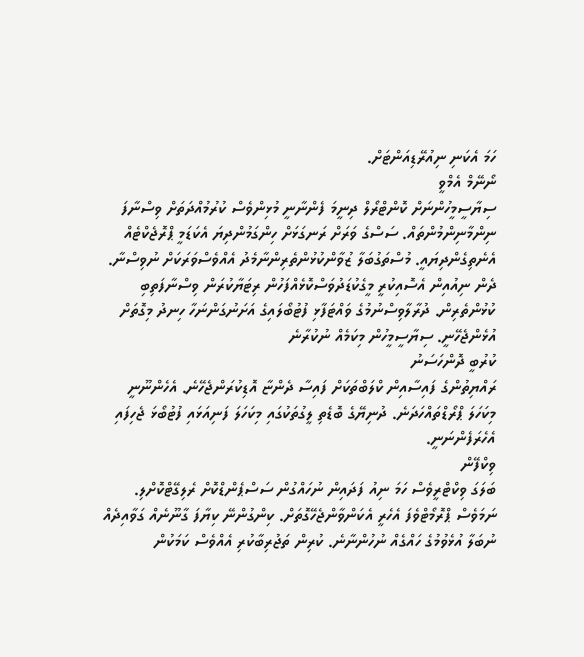ހަމަ އެކަނި ނިއުރޭޑިއަންޓަށް.
ނޯނޭމް އެމްވީ
ސިޔާސީމީހުންނަށް ކޮންޓްރޯލް ދިނީމަ ފެންނާނީ މުޅިންވެސް ކުރުމުއްދަތަށް ވިސްނާފަ ނިންމާނިންމުންތައް. ސަސްގެ ވަރަށް ރަނގަޅަށް ހިންގަމުންދިޔަ އެކަޑަމީ ޕްރޮޖެކްޓެއް އެނެތިގެންދިޔައީ. މުސްތަގުބަލާ ޒުވާންކުޅުންތެރިންނާމެދު އެއްވެސްވަރަކަށް ނުވިސްނާ. ދެން ނިއުއިން އެސޮއިކުރީ މީގެކުޑަދުވަސްކޮޅެއްފަހުން ރިޓަޔާކުރަން ވިސްނާފަތިބި ކުޅުންތެރިން. ދުރާލާވިސްނުމުގެ ވައްޓަފާޅި ފުޓުބޯލައިގެ އަށަނުގަންނަހާ ހިނދު މިގޮތަށް އުޅެންޖެހޭނީ. ސިޔާސީމީހުން މިކަމެއް ނުކުރާނެ
ކުރުބީ ދޮންހަސަނު
ރައްޔިތުންގެ ފައިސާއިން ކްލަބްތަކަށް ފައިސާ ދެންޏާ އޮޑިކުރަންޖެހޭނެ. އެހެންނޫނީ މިކަހަލަ ޕްރޯޑްތައްހަދަނެ. ދުނިޔޭގެ ބޮޑެތި ލީގުތަކުގައި މިކަހަލަ ފަނިއަޅައި ފުޓުބޯޅަ ޖެހިފައި އެހެރަފެންނަނީ.
ވިކްފޭން
ބަލަގަ ވިކްޓްރީވެސް ހަމަ ނިއު ފަދައިން ނުހައްގުން ސަސްޕެންޑްކޮށް ރެލިގޭޓްކޮށްލި. ނަމަވެސް ޕްރޮމޯޓްވެފަ އެހެރީ އެކަންވާންޖެހޭގޮތަށް. ކިންގުންނޭ ކިޔާފަ ގާނޫނެއް ގަވާއިދެއް ނުބަލާ އުޅެވުމުގެ ހައްގެއް ނުހުންނާނެ. ކުރިން ތަޖުރިބާކުރި އެއްވެސް ކަމަކުން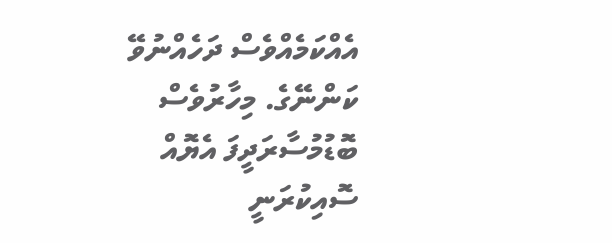އެއްކަމެއްވެސް ދަހެއްނުވޭ ކަންނޭގެ. މިހާރުވެސް ބޮޑުމުސާރަދީފަ އެޔޮއް ސޮއިކުރަނީ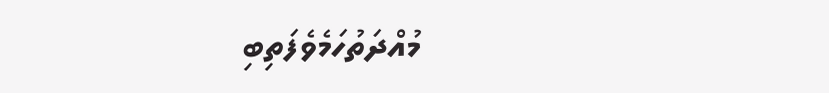މުއްދަތުހަމެވެފަތިބި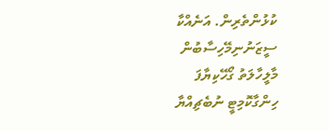ކުޅުންތެރިން. އަނެއްކާ ސީޒަނުނިމޭހިސާބުން މާލީހާލަތު ގޯހޭކިޔާފަ ހިންގާކޮމިޓީ ނުބެޗިއްޔާ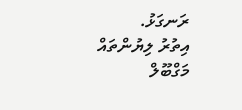ރަނގަޅު.
އިތުރު ލިޔުންތައް
މަގްބޫލް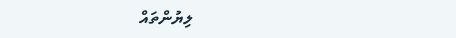ލިޔުންތައް